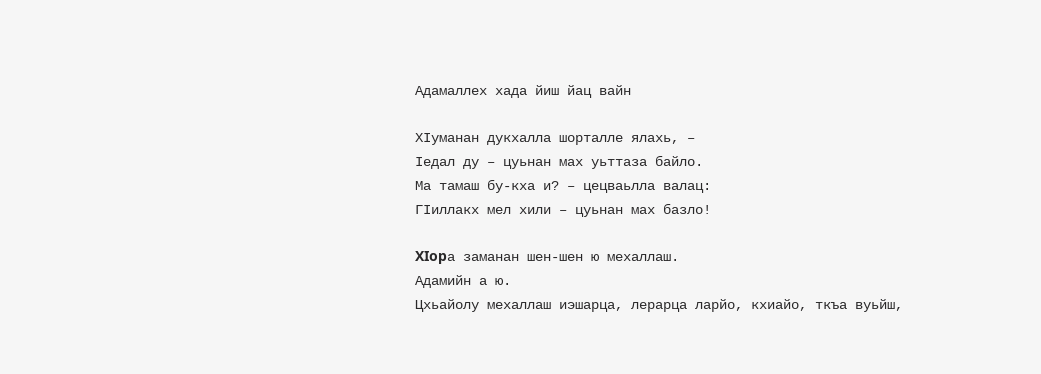Адамаллех хада йиш йац вайн

ХIуманан дукхалла шорталле ялахь, –
Iедал ду – цуьнан мах уьттаза байло.
Ма тамаш бу-кха и? – цецваьлла валац:
ГIиллакх мел хили – цуьнан мах базло!

XIopа заманан шен-шен ю мехаллаш.
Адамийн а ю.
Цхьайолу мехаллаш иэшарца, лерарца ларйо, кхиайо, ткъа вуьйш,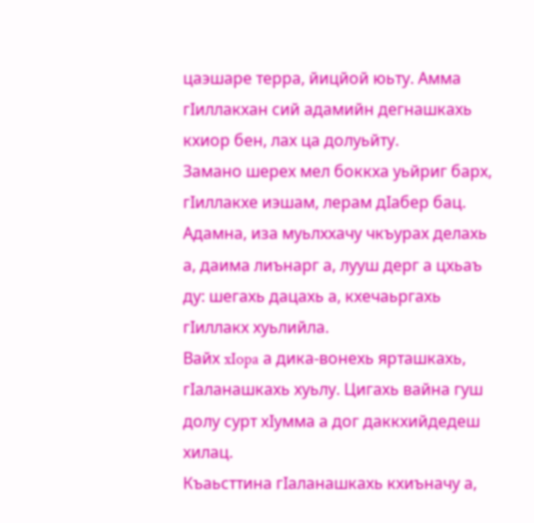цаэшаре терра, йицйой юьту. Амма гIиллакхан сий адамийн дегнашкахь кхиор бен, лах ца долуьйту.
Замано шерех мел боккха уьйриг барх, гIиллакхе иэшам, лерам дIабер бац. Адамна, иза муьлххачу чкъурах делахь а, даима лиънарг а, лууш дерг а цхьаъ ду: шегахь дацахь а, кхечаьргахь гIиллакх хуьлийла.
Вайх xIopa а дика-вонехь ярташкахь, гIаланашкахь хуьлу. Цигахь вайна гуш долу сурт хIумма а дог даккхийдедеш хилац.
Къаьсттина гIаланашкахь кхиъначу а,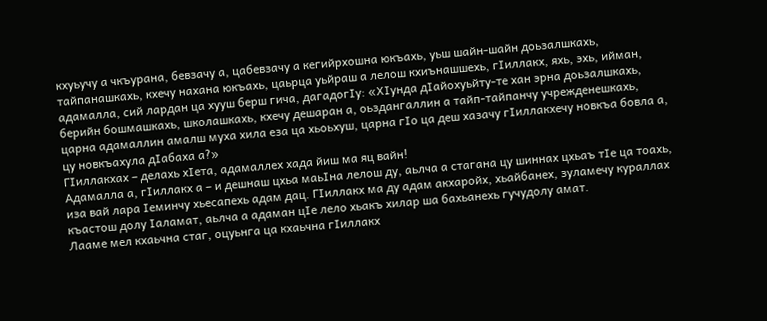кхуьучу а чкъурана, бевзачу а, цабевзачу а кегийрхошна юкъахь, уьш шайн-шайн доьзалшкахь, тайпанашкахь, кхечу нахана юкъахь, цаьрца уьйраш а лелош кхиънашшехь, гIиллакх, яхь, эхь, ийман, адамалла, сий лардан ца хууш берш гича, дагадогIу: «ХIунда дIайохуьйту-те хан эрна доьзалшкахь, берийн бошмашкахь, школашкахь, кхечу дешаран а, оьздангаллин а тайп-тайпанчу учрежденешкахь, царна адамаллин амалш муха хила еза ца хьоьхуш, царна гIo ца деш хазачу гIиллакхечу новкъа бовла а, цу новкъахула дIабаха а?»
ГIиллакхах – делахь хIета, адамаллех хада йиш ма яц вайн!
Адамалла а, гIиллакх а – и дешнаш цхьа маьIна лелош ду, аьлча а стагана цу шиннах цхьаъ тIе ца тоахь, иза вай лара Iеминчу хьесапехь адам дац. ГIиллакх ма ду адам акхаройх, хьайбанех, зуламечу кураллах къастош долу Iаламат, аьлча а адаман цIе лело хьакъ хилар ша бахьанехь гучудолу амат.
Лааме мел кхаьчна стаг, оцуьнга ца кхаьчна гIиллакх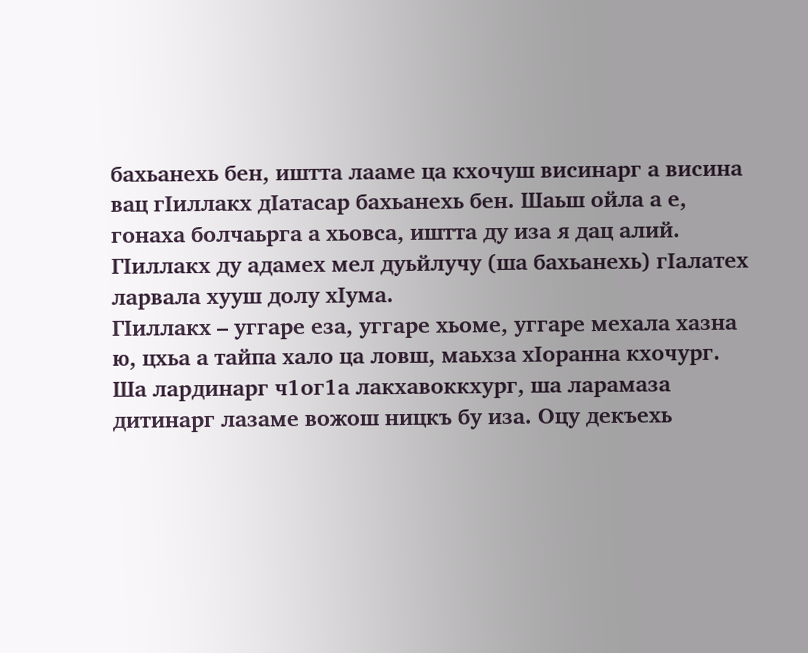бахьанехь бен, иштта лааме ца кхочуш висинарг а висина вац гIиллакх дIатасар бахьанехь бен. Шаьш ойла а е, гонаха болчаьрга а хьовса, иштта ду иза я дац алий.
ГIиллакх ду адамех мел дуьйлучу (ша бахьанехь) гIалатех ларвала хууш долу хIума.
ГIиллакх – уггаре еза, уггаре хьоме, уггаре мехала хазна ю, цхьа а тайпа хало ца ловш, маьхза хIоранна кхочург. Ша лардинарг ч1ог1а лакхавоккхург, ша ларамаза дитинарг лазаме вожош ницкъ бу иза. Оцу декъехь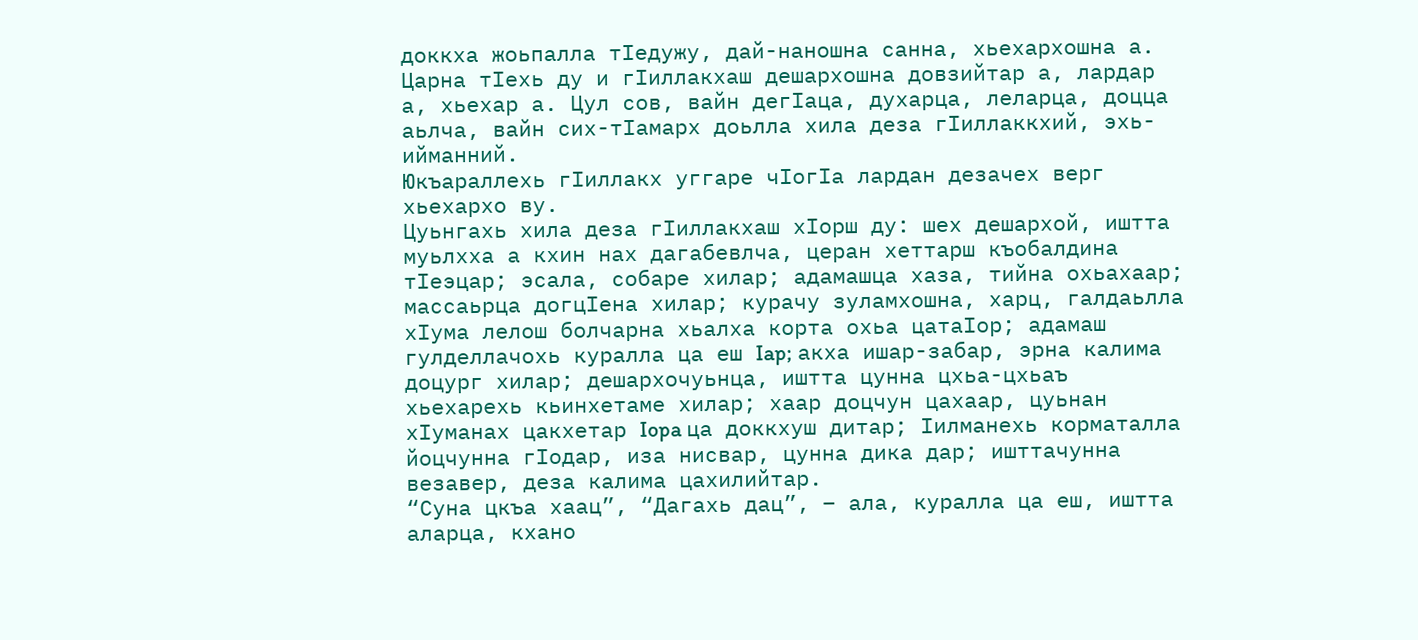доккха жоьпалла тIедужу, дай-наношна санна, хьехархошна а. Царна тIехь ду и гIиллакхаш дешархошна довзийтар а, лардар а, хьехар а. Цул сов, вайн дегIаца, духарца, леларца, доцца аьлча, вайн сих-тIамарх доьлла хила деза гIиллаккхий, эхь-ийманний.
Юкъараллехь гIиллакх уггаре чIогIа лардан дезачех верг хьехархо ву.
Цуьнгахь хила деза гIиллакхаш хIорш ду: шех дешархой, иштта муьлхха а кхин нах дагабевлча, церан хеттарш къобалдина тIеэцар; эсала, собаре хилар; адамашца хаза, тийна охьахаар; массаьрца догцIена хилар; курачу зуламхошна, харц, галдаьлла хIума лелош болчарна хьалха корта охьа цатаIор; адамаш гулделлачохь куралла ца еш Iap; акха ишар-забар, эрна калима доцург хилар; дешархочуьнца, иштта цунна цхьа-цхьаъ хьехарехь кьинхетаме хилар; хаар доцчун цахаар, цуьнан хIуманах цакхетар Iopa ца доккхуш дитар; Iилманехь корматалла йоцчунна гIодар, иза нисвар, цунна дика дар; ишттачунна везавер, деза калима цахилийтар.
“Суна цкъа хаац”, “Дагахь дац”, – ала, куралла ца еш, иштта аларца, кхано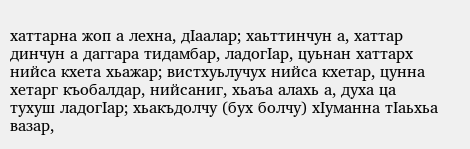хаттарна жоп а лехна, дIаалар; хаьттинчун а, хаттар динчун а даггара тидамбар, ладогIар, цуьнан хаттарх нийса кхета хьажар; вистхуьлучух нийса кхетар, цунна хетарг къобалдар, нийсаниг, хьаъа алахь а, духа ца тухуш ладогIар; хьакъдолчу (бух болчу) хIуманна тIаьхьа вазар,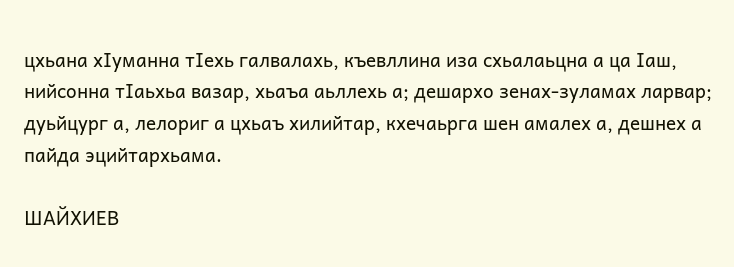цхьана хIуманна тIехь галвалахь, къевллина иза схьалаьцна а ца Iаш, нийсонна тIаьхьа вазар, хьаъа аьллехь а; дешархо зенах-зуламах ларвар; дуьйцург а, лелориг а цхьаъ хилийтар, кхечаьрга шен амалех а, дешнех а пайда эцийтархьама.

ШАЙХИЕВ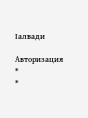Iалвади

Авторизация
*
*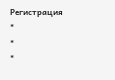Регистрация
*
*
*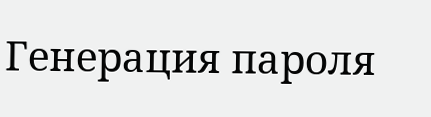Генерация пароля